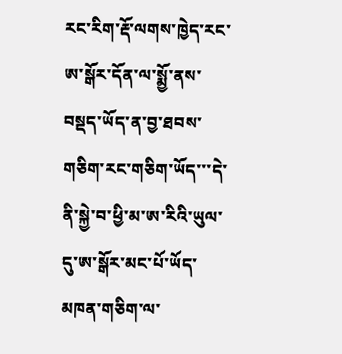རང་རིག་རྡོ་ལགས་ཁྱེད་རང་ཨ་སྒོར་དོན་ལ་སྨྱོ་ནས་བསྡད་ཡོད་ན་བྱ་ཐབས་གཅིག་རང་གཅིག་ཡོད་་་དེ་ནི་སྐྱེ་བ་ཕྱི་མ་ཨ་རིའི་ཡུལ་དུ་ཨ་སྒོར་མང་པོ་ཡོད་མཁན་གཅིག་ལ་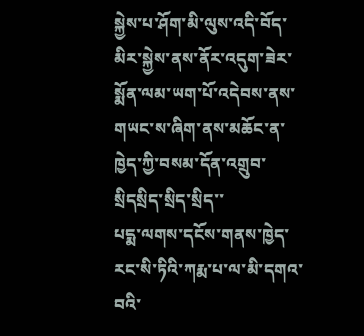སྐྱེས་པ་ཤོག་མི་ལུས་འདི་བོད་མིར་སྐྱེས་ནས་ནོར་འདུག་ཟེར་སྨོན་ལམ་ཡག་པོ་འདེབས་ནས་གཡང་ས་ཞིག་ནས་མཆོང་ན་ཁྱེད་ཀྱི་བསམ་དོན་འགྲུབ་སྲིདསྲིད་སྲིད་སྲིད་་
པདྨ་ལགས་དངོས་གནས་ཁྱེད་རང་སི་ཏིའི་ཀརྨ་པ་ལ་མི་དགའ་བའི་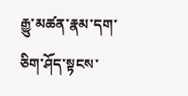རྒྱུ་མཚན་རྣམ་དག་ཅིག་ཤོད་སྟངས་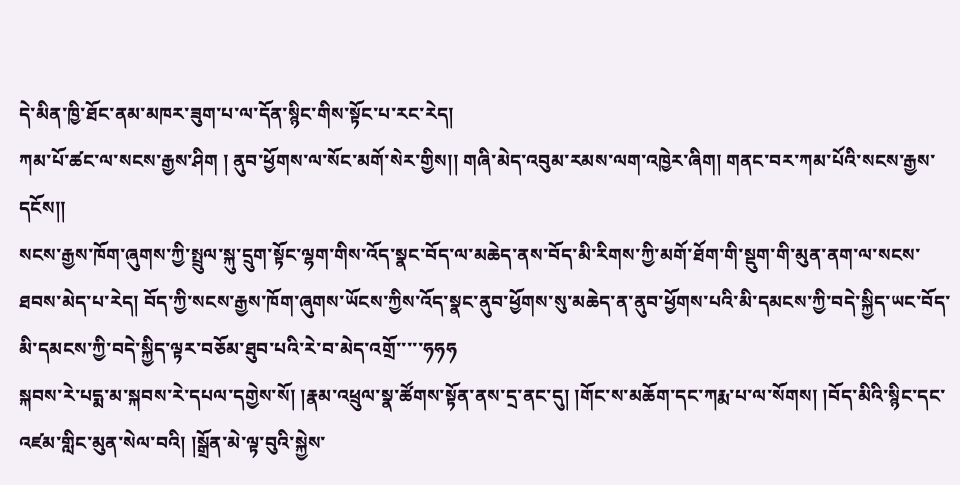དེ་མིན་ཁྱི་ཐོང་ནམ་མཁར་ཟུག་པ་ལ་དོན་སྙིང་གིས་སྟོང་པ་རང་རེད།
ཀམ་པོ་ཚང་ལ་སངས་རྒྱས་ཤིག ། ནུབ་ཕྱོགས་ལ་སོང་མགོ་སེར་གྱིས།། གཞི་མེད་འབུམ་རམས་ལག་འཁྱེར་ཞིག། གནང་བར་ཀམ་པོའི་སངས་རྒྱས་དངོས།།
སངས་རྒྱས་ཁོག་ཞུགས་ཀྱི་སྤྲུལ་སྐུ་དྲུག་སྟོང་ལྷག་གིས་འོད་སྣང་བོད་ལ་མཆེད་ནས་བོད་མི་རིགས་ཀྱི་མགོ་ཐོག་གི་སྡུག་གི་མུན་ནག་ལ་སངས་ཐབས་མེད་པ་རེད། བོད་ཀྱི་སངས་རྒྱས་ཁོག་ཞུགས་ཡོངས་ཀྱིས་འོད་སྣང་ནུབ་ཕྱོགས་སུ་མཆེད་ན་ནུབ་ཕྱོགས་པའི་མི་དམངས་ཀྱི་བདེ་སྐྱིད་ཡང་བོད་མི་དམངས་ཀྱི་བདེ་སྐྱིད་ལྟར་བཅོམ་ཐུབ་པའི་རེ་བ་མེད་འགྲོ་་་་་ཧཧཧ
སྐབས་རེ་པདྨ་མ་སྐབས་རེ་དཔལ་དགྱེས་སོ། །རྣམ་འཕྲུལ་སྣ་ཚོགས་སྟོན་ནས་དྲ་ནང་དུ། །གོང་ས་མཆོག་དང་ཀརྨ་པ་ལ་སོགས། །བོད་མིའི་སྙིང་དང་འཛམ་གླིང་མུན་སེལ་བའི། །སྒྲོན་མེ་ལྟ་བུའི་སྐྱེས་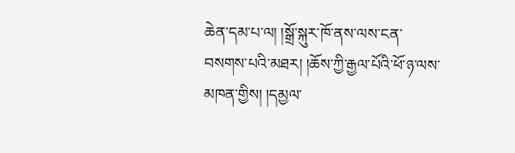ཆེན་དམ་པ་ལ། །སྒྲོ་སྐུར་ཁོ་ནས་ལས་ངན་བསགས་པའི་མཐར། །ཆོས་ཀྱི་རྒྱལ་པོའི་ཕོ་ཉ་ལས་མཁན་གྱིས། །དམྱལ་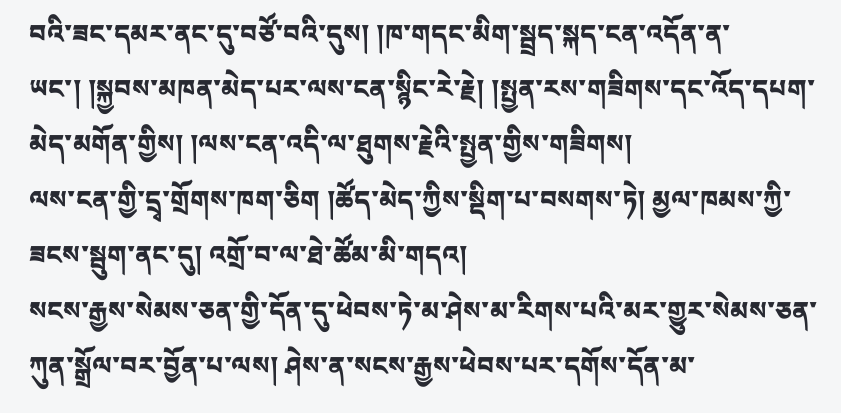བའི་ཟང་དམར་ནང་དུ་བཙོ་བའི་དུས། །ཁ་གདང་མིག་སྦྲད་སྐད་ངན་འདོན་ན་ཡང་། །སྐྱབས་མཁན་མེད་པར་ལས་ངན་སྙིང་རེ་རྗེ། །སྤྱན་རས་གཟིགས་དང་འོད་དཔག་མེད་མགོན་གྱིས། །ལས་ངན་འདི་ལ་ཐུགས་རྗེའི་སྤྱན་གྱིས་གཟིགས།
ལས་ངན་གྱི་དྲྭ་གྲོགས་ཁག་ཅིག །ཚོད་མེད་ཀྱིས་སྡིག་པ་བསགས་ཏེ། མྱལ་ཁམས་ཀྱི་ཟངས་སྦུག་ནང་དུ། འགྲོ་བ་ལ་ཐེ་ཚོམ་མི་གདའ།
སངས་རྒྱས་སེམས་ཅན་གྱི་དོན་དུ་ཕེབས་ཏེ་མ་ཤེས་མ་རིགས་པའི་མར་གྱུར་སེམས་ཅན་ཀུན་སྒྲོལ་བར་བྱོན་པ་ལས། ཤེས་ན་སངས་རྒྱས་ཕེབས་པར་དགོས་དོན་མ་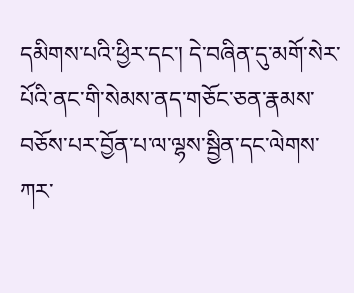དམིགས་པའི་ཕྱིར་དང་། དེ་བཞིན་དུ་མགོ་སེར་པོའི་ནང་གི་སེམས་ནད་གཅོང་ཅན་རྣམས་བཅོས་པར་བྱོན་པ་ལ་ལྷས་སྦྱིན་དང་ལེགས་ཀར་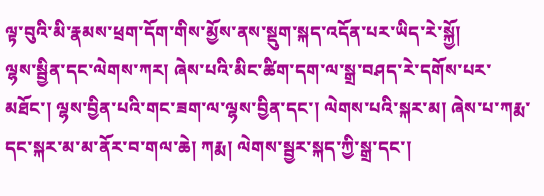ལྟ་བུའི་མི་རྣམས་ཕྲག་དོག་གིས་མྱོས་ནས་སྡུག་སྐད་འདོན་པར་ཡིད་རེ་སྐྱོ།
ལྷས་སྦྱིན་དང་ལེགས་ཀར། ཞེས་པའི་མིང་ཚིག་དག་ལ་སྒྲ་བཤད་རེ་དགོས་པར་མཐོང་། ལྷས་བྱིན་པའི་གང་ཟག་ལ་ལྷས་བྱིན་དང་། ལེགས་པའི་སྐར་མ། ཞེས་པ་ཀརྨ་དང་སྐར་མ་མ་ནོར་བ་གལ་ཆེ། ཀརྨ། ལེགས་སྦྱར་སྐད་ཀྱི་སྒྲ་དང་།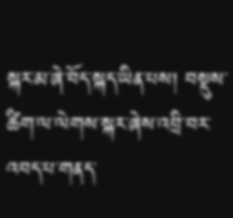སྐར་མ་ཞེ་བོད་སྐད་ཡིན་པས། བསྡུས་ཚིག་ལ་ལེགས་སྐར་ཞེས་འབྲི་བར་འབད་པ་གནད་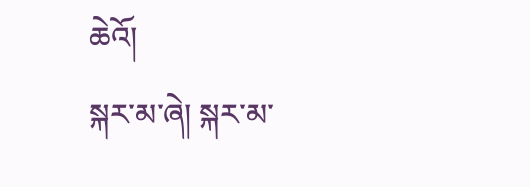ཆེའོ།
སྐར་མ་ཞེ། སྐར་མ་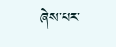ཞེས་པར་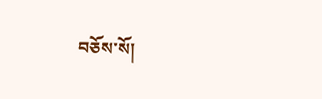བཅོས་སོ།